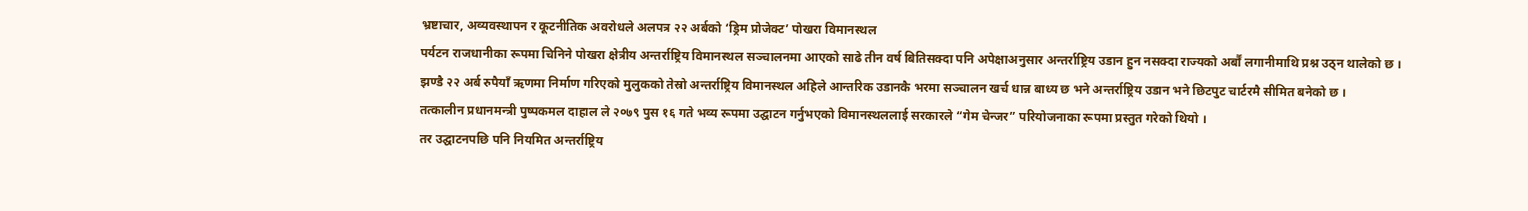भ्रष्टाचार, अव्यवस्थापन र कूटनीतिक अवरोधले अलपत्र २२ अर्बको ‘ड्रिम प्रोजेक्ट’ पोखरा विमानस्थल
पर्यटन राजधानीका रूपमा चिनिने पोखरा क्षेत्रीय अन्तर्राष्ट्रिय विमानस्थल सञ्चालनमा आएको साढे तीन वर्ष बितिसक्दा पनि अपेक्षाअनुसार अन्तर्राष्ट्रिय उडान हुन नसक्दा राज्यको अर्बौं लगानीमाथि प्रश्न उठ्न थालेको छ ।
झण्डै २२ अर्ब रुपैयाँ ऋणमा निर्माण गरिएको मुलुकको तेस्रो अन्तर्राष्ट्रिय विमानस्थल अहिले आन्तरिक उडानकै भरमा सञ्चालन खर्च धान्न बाध्य छ भने अन्तर्राष्ट्रिय उडान भने छिटपुट चार्टरमै सीमित बनेको छ ।
तत्कालीन प्रधानमन्त्री पुष्पकमल दाहाल ले २०७९ पुस १६ गते भव्य रूपमा उद्घाटन गर्नुभएको विमानस्थललाई सरकारले “गेम चेन्जर” परियोजनाका रूपमा प्रस्तुत गरेको थियो ।
तर उद्घाटनपछि पनि नियमित अन्तर्राष्ट्रिय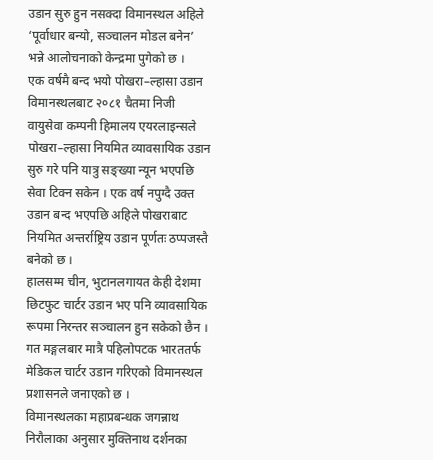उडान सुरु हुन नसक्दा विमानस्थल अहिले ‘पूर्वाधार बन्यो, सञ्चालन मोडल बनेन’ भन्ने आलोचनाको केन्द्रमा पुगेको छ ।
एक वर्षमै बन्द भयो पोखरा–ल्हासा उडान
विमानस्थलबाट २०८१ चैतमा निजी वायुसेवा कम्पनी हिमालय एयरलाइन्सले पोखरा–ल्हासा नियमित व्यावसायिक उडान सुरु गरे पनि यात्रु सङ्ख्या न्यून भएपछि सेवा टिक्न सकेन । एक वर्ष नपुग्दै उक्त उडान बन्द भएपछि अहिले पोखराबाट नियमित अन्तर्राष्ट्रिय उडान पूर्णतः ठप्पजस्तै बनेको छ ।
हालसम्म चीन, भुटानलगायत केही देशमा छिटफुट चार्टर उडान भए पनि व्यावसायिक रूपमा निरन्तर सञ्चालन हुन सकेको छैन । गत मङ्गलबार मात्रै पहिलोपटक भारततर्फ मेडिकल चार्टर उडान गरिएको विमानस्थल प्रशासनले जनाएको छ ।
विमानस्थलका महाप्रबन्धक जगन्नाथ निरौलाका अनुसार मुक्तिनाथ दर्शनका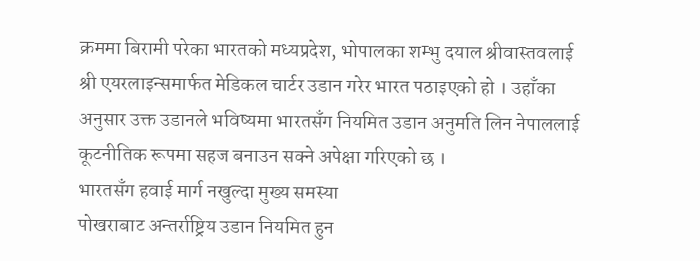क्रममा बिरामी परेका भारतको मध्यप्रदेश, भोपालका शम्भु दयाल श्रीवास्तवलाई श्री एयरलाइन्समार्फत मेडिकल चार्टर उडान गरेर भारत पठाइएको हो । उहाँका अनुसार उक्त उडानले भविष्यमा भारतसँग नियमित उडान अनुमति लिन नेपाललाई कूटनीतिक रूपमा सहज बनाउन सक्ने अपेक्षा गरिएको छ ।
भारतसँग हवाई मार्ग नखुल्दा मुख्य समस्या
पोखराबाट अन्तर्राष्ट्रिय उडान नियमित हुन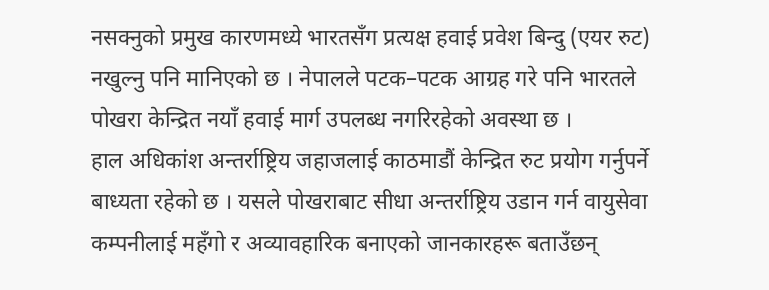नसक्नुको प्रमुख कारणमध्ये भारतसँग प्रत्यक्ष हवाई प्रवेश बिन्दु (एयर रुट) नखुल्नु पनि मानिएको छ । नेपालले पटक–पटक आग्रह गरे पनि भारतले पोखरा केन्द्रित नयाँ हवाई मार्ग उपलब्ध नगरिरहेको अवस्था छ ।
हाल अधिकांश अन्तर्राष्ट्रिय जहाजलाई काठमाडौं केन्द्रित रुट प्रयोग गर्नुपर्ने बाध्यता रहेको छ । यसले पोखराबाट सीधा अन्तर्राष्ट्रिय उडान गर्न वायुसेवा कम्पनीलाई महँगो र अव्यावहारिक बनाएको जानकारहरू बताउँछन्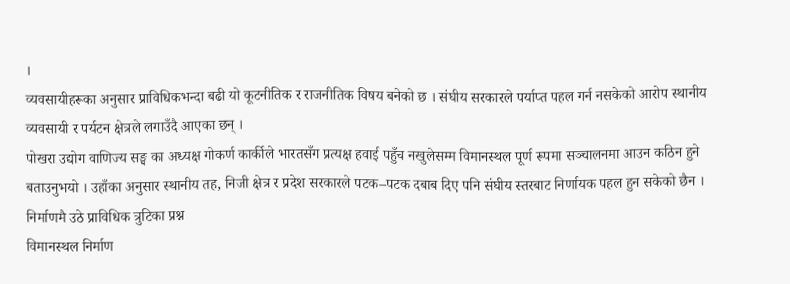।
व्यवसायीहरूका अनुसार प्राविधिकभन्दा बढी यो कूटनीतिक र राजनीतिक विषय बनेको छ । संघीय सरकारले पर्याप्त पहल गर्न नसकेको आरोप स्थानीय व्यवसायी र पर्यटन क्षेत्रले लगाउँदै आएका छन् ।
पोखरा उद्योग वाणिज्य सङ्घ का अध्यक्ष गोकर्ण कार्कीले भारतसँग प्रत्यक्ष हवाई पहुँच नखुलेसम्म विमानस्थल पूर्ण रूपमा सञ्चालनमा आउन कठिन हुने बताउनुभयो । उहाँका अनुसार स्थानीय तह, निजी क्षेत्र र प्रदेश सरकारले पटक–पटक दबाब दिए पनि संघीय स्तरबाट निर्णायक पहल हुन सकेको छैन ।
निर्माणमै उठे प्राविधिक त्रुटिका प्रश्न
विमानस्थल निर्माण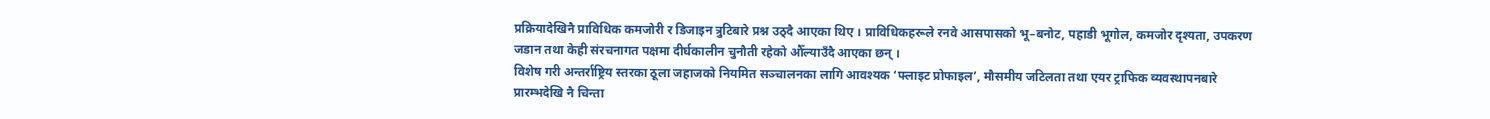प्रक्रियादेखिनै प्राविधिक कमजोरी र डिजाइन त्रुटिबारे प्रश्न उठ्दै आएका थिए । प्राविधिकहरूले रनवे आसपासको भू–बनोट, पहाडी भूगोल, कमजोर दृश्यता, उपकरण जडान तथा केही संरचनागत पक्षमा दीर्घकालीन चुनौती रहेको औँल्याउँदै आएका छन् ।
विशेष गरी अन्तर्राष्ट्रिय स्तरका ठूला जहाजको नियमित सञ्चालनका लागि आवश्यक ‘फ्लाइट प्रोफाइल’, मौसमीय जटिलता तथा एयर ट्राफिक व्यवस्थापनबारे प्रारम्भदेखि नै चिन्ता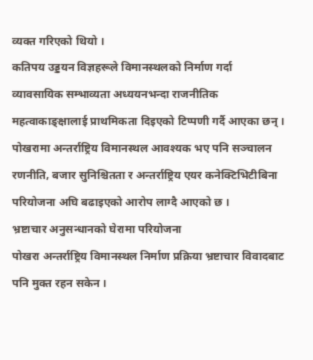व्यक्त गरिएको थियो ।
कतिपय उड्डयन विज्ञहरूले विमानस्थलको निर्माण गर्दा व्यावसायिक सम्भाव्यता अध्ययनभन्दा राजनीतिक महत्वाकाङ्क्षालाई प्राथमिकता दिइएको टिप्पणी गर्दै आएका छन् ।
पोखरामा अन्तर्राष्ट्रिय विमानस्थल आवश्यक भए पनि सञ्चालन रणनीति, बजार सुनिश्चितता र अन्तर्राष्ट्रिय एयर कनेक्टिभिटीबिना परियोजना अघि बढाइएको आरोप लाग्दै आएको छ ।
भ्रष्टाचार अनुसन्धानको घेरामा परियोजना
पोखरा अन्तर्राष्ट्रिय विमानस्थल निर्माण प्रक्रिया भ्रष्टाचार विवादबाट पनि मुक्त रहन सकेन ।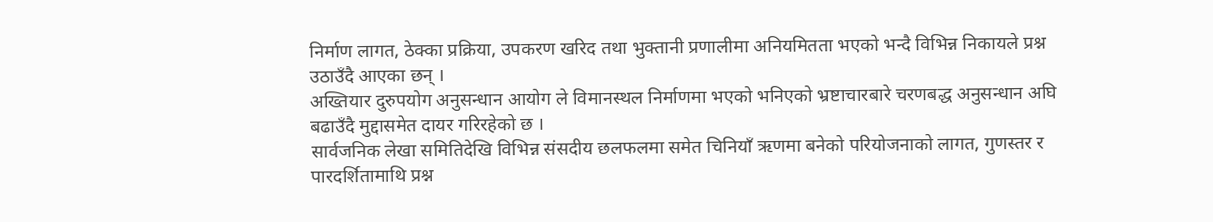निर्माण लागत, ठेक्का प्रक्रिया, उपकरण खरिद तथा भुक्तानी प्रणालीमा अनियमितता भएको भन्दै विभिन्न निकायले प्रश्न उठाउँदै आएका छन् ।
अख्तियार दुरुपयोग अनुसन्धान आयोग ले विमानस्थल निर्माणमा भएको भनिएको भ्रष्टाचारबारे चरणबद्ध अनुसन्धान अघि बढाउँदै मुद्दासमेत दायर गरिरहेको छ ।
सार्वजनिक लेखा समितिदेखि विभिन्न संसदीय छलफलमा समेत चिनियाँ ऋणमा बनेको परियोजनाको लागत, गुणस्तर र पारदर्शितामाथि प्रश्न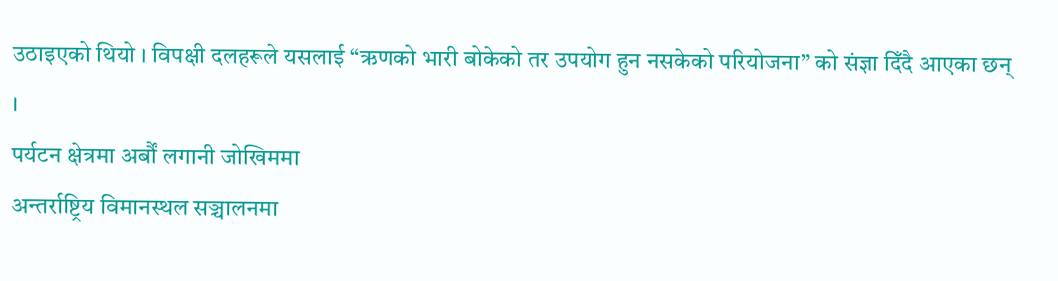उठाइएको थियो । विपक्षी दलहरूले यसलाई “ऋणको भारी बोकेको तर उपयोग हुन नसकेको परियोजना” को संज्ञा दिँदै आएका छन् ।
पर्यटन क्षेत्रमा अर्बौं लगानी जोखिममा
अन्तर्राष्ट्रिय विमानस्थल सञ्चालनमा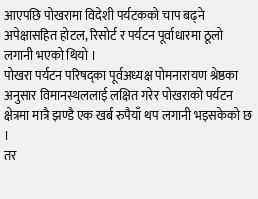आएपछि पोखरामा विदेशी पर्यटकको चाप बढ्ने अपेक्षासहित होटल, रिसोर्ट र पर्यटन पूर्वाधारमा ठूलो लगानी भएको थियो ।
पोखरा पर्यटन परिषद्का पूर्वअध्यक्ष पोमनारायण श्रेष्ठका अनुसार विमानस्थललाई लक्षित गरेर पोखराको पर्यटन क्षेत्रमा मात्रै झण्डै एक खर्ब रुपैयाँ थप लगानी भइसकेको छ ।
तर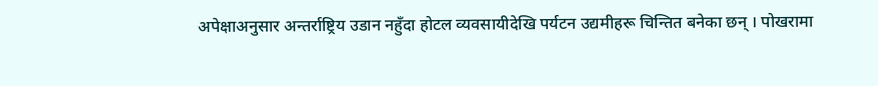अपेक्षाअनुसार अन्तर्राष्ट्रिय उडान नहुँदा होटल व्यवसायीदेखि पर्यटन उद्यमीहरू चिन्तित बनेका छन् । पोखरामा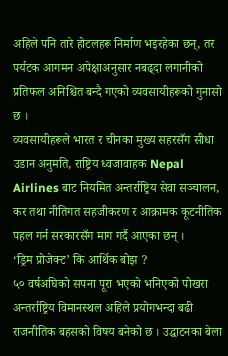अहिले पनि तारे होटलहरू निर्माण भइरहेका छन्, तर पर्यटक आगमन अपेक्षाअनुसार नबढ्दा लगानीको प्रतिफल अनिश्चित बन्दै गएको व्यवसायीहरूको गुनासो छ ।
व्यवसायीहरूले भारत र चीनका मुख्य सहरसँग सीधा उडान अनुमति, राष्ट्रिय ध्वजावाहक Nepal Airlines बाट नियमित अन्तर्राष्ट्रिय सेवा सञ्चालन, कर तथा नीतिगत सहजीकरण र आक्रामक कूटनीतिक पहल गर्न सरकारसँग माग गर्दै आएका छन् ।
‘ड्रिम प्रोजेक्ट’ कि आर्थिक बोझ ?
५० वर्षअघिको सपना पूरा भएको भनिएको पोखरा अन्तर्राष्ट्रिय विमानस्थल अहिले प्रयोगभन्दा बढी राजनीतिक बहसको विषय बनेको छ । उद्घाटनका बेला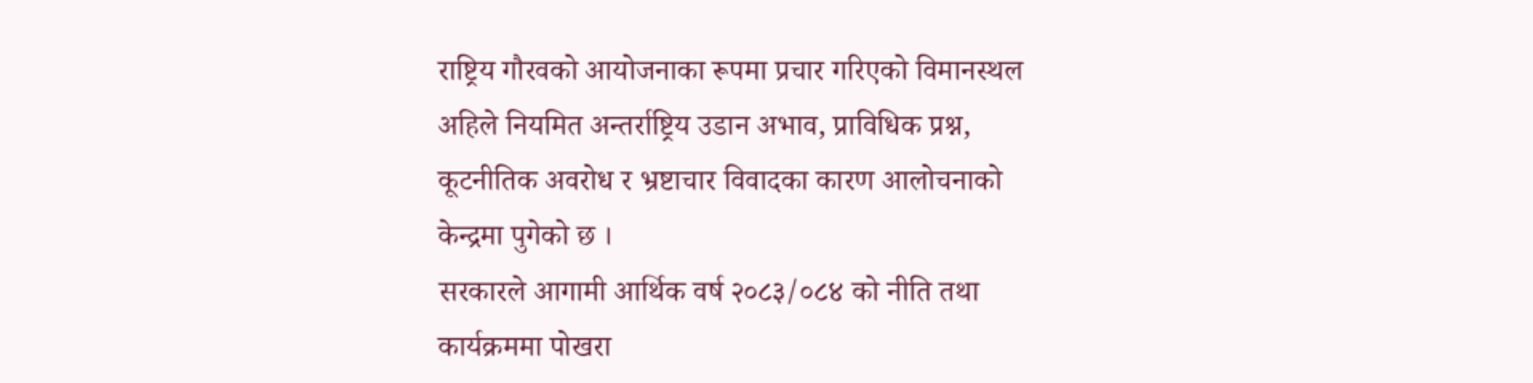राष्ट्रिय गौरवको आयोजनाका रूपमा प्रचार गरिएको विमानस्थल अहिले नियमित अन्तर्राष्ट्रिय उडान अभाव, प्राविधिक प्रश्न, कूटनीतिक अवरोध र भ्रष्टाचार विवादका कारण आलोचनाको केन्द्रमा पुगेको छ ।
सरकारले आगामी आर्थिक वर्ष २०८३/०८४ को नीति तथा कार्यक्रममा पोखरा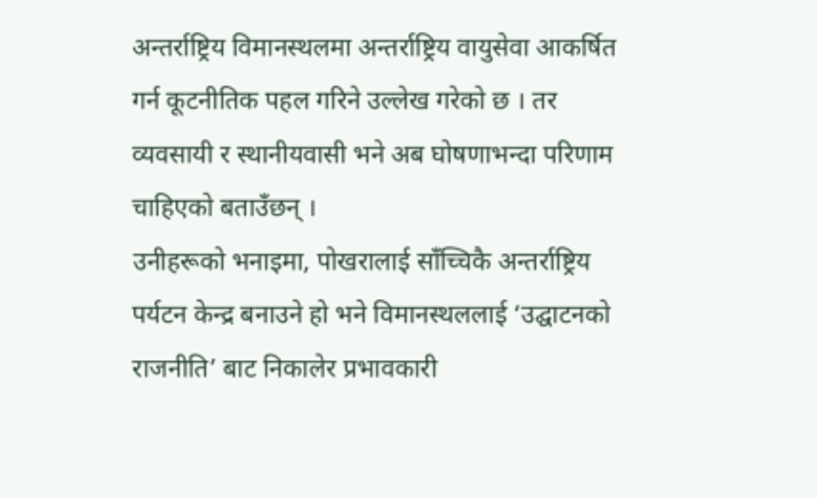अन्तर्राष्ट्रिय विमानस्थलमा अन्तर्राष्ट्रिय वायुसेवा आकर्षित गर्न कूटनीतिक पहल गरिने उल्लेख गरेको छ । तर व्यवसायी र स्थानीयवासी भने अब घोषणाभन्दा परिणाम चाहिएको बताउँछन् ।
उनीहरूको भनाइमा, पोखरालाई साँच्चिकै अन्तर्राष्ट्रिय पर्यटन केन्द्र बनाउने हो भने विमानस्थललाई ‘उद्घाटनको राजनीति’ बाट निकालेर प्रभावकारी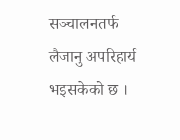सञ्चालनतर्फ लैजानु अपरिहार्य भइसकेको छ ।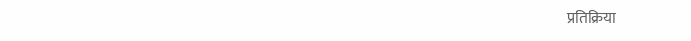प्रतिक्रिया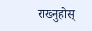राख्नुहोस्